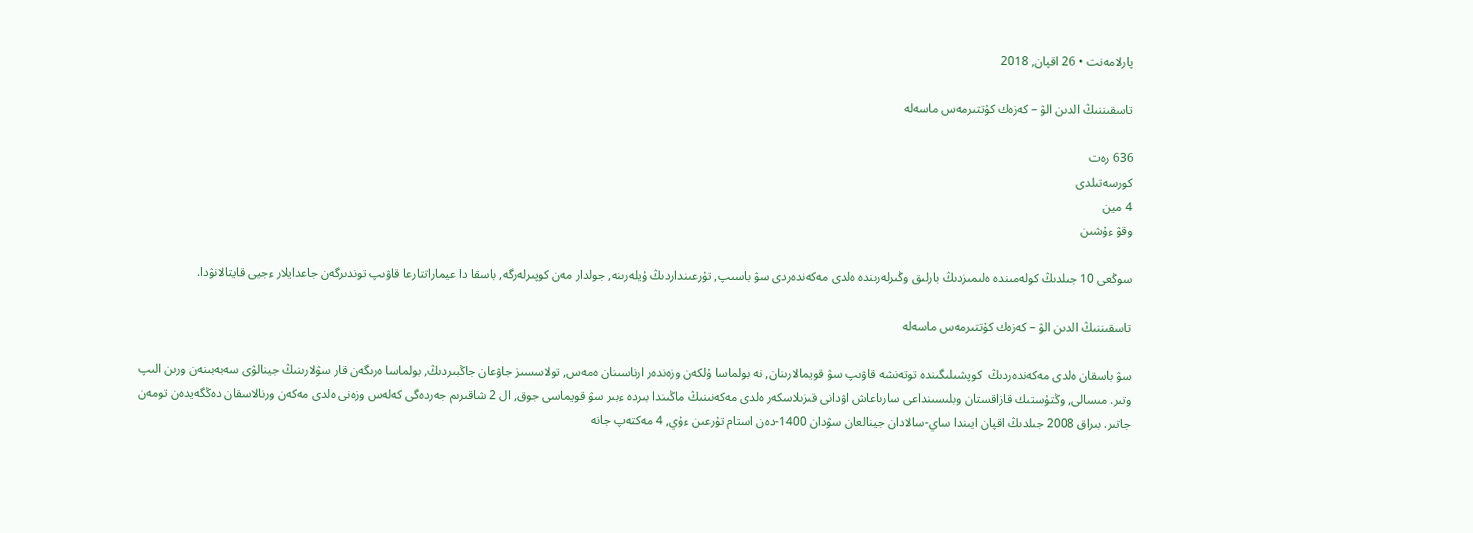پارلامەنت • 26 اقپان, 2018

تاسقىننىڭ الدىن الۋ – كەزەك كۇتتىرمەس ماسەلە

636 رەت
كورسەتىلدى
4 مين
وقۋ ءۇشىن

سوڭعى 10 جىلدىڭ كولەمىندە ەلىمىزدىڭ بارلىق وڭىرلەرىندە ەلدى مەكەندەردى سۋ باسىپ, تۇرعىنداردىڭ ۇيلەرىنە, جولدار مەن كوپىرلەرگە, باسقا دا عيماراتتارعا قاۋىپ توندىرگەن جاعدايلار ءجيى قايتالانۋدا.

تاسقىننىڭ الدىن الۋ – كەزەك كۇتتىرمەس ماسەلە

سۋ باسقان ەلدى مەكەندەردىڭ  كوپشىلىگىندە توتەنشە قاۋىپ سۋ قويمالارىنان, نە بولماسا ۇلكەن وزەندەر ارناسىنان ەمەس, تولاسسىز جاۋعان جاڭبىردىڭ, بولماسا ەرىگەن قار سۋلارىنىڭ جينالۋى سەبەبىنەن ورىن الىپ وتىر. مىسالى, وڭتۇستىك قازاقستان وبلىسىنداعى سارىاعاش اۋدانى قىزىلاسكەر ەلدى مەكەنىنىڭ ماڭىندا بىردە ءبىر سۋ قويماسى جوق, ال 2 شاقىرىم جەردەگى كەلەس وزەنى ەلدى مەكەن ورنالاسقان دەڭگەيدەن تومەن جاتىر. بىراق 2008 جىلدىڭ اقپان ايىندا ساي-سالادان جينالعان سۋدان 1400-دەن استام تۇرعىن ءۇي, 4 مەكتەپ جانە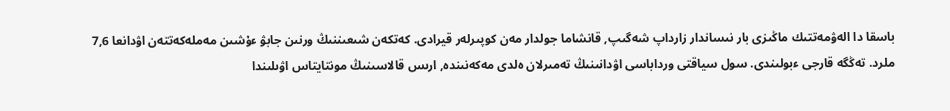باسقا دا الەۋمەتتىك ماڭىزى بار نىساندار زارداپ شەگىپ, قانشاما جولدار مەن كوپىرلەر قيرادى. كەتكەن شىعىننىڭ ورنىن جابۋ ءۇشىن مەملەكەتتەن اۋدانعا 7,6 ملرد. تەڭگە قارجى ءبولىندى. سول سياقتى ورداباسى اۋدانىنىڭ تەمىرلان ەلدى مەكەنىندە, ارىس قالاسىنىڭ مونتايتاس اۋىلىندا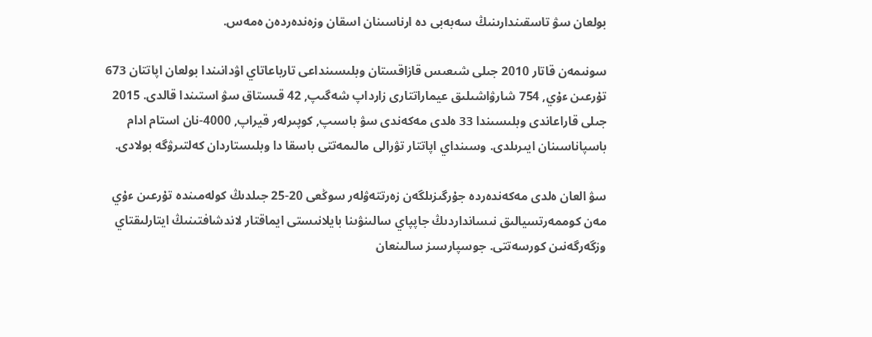بولعان سۋ تاسقىندارىنىڭ سەبەبى دە ارناسىنان اسقان وزەندەردەن ەمەس.

سونىمەن قاتار 2010 جىلى شىعىس قازاقستان وبلىسىنداعى تارباعاتاي اۋدانىندا بولعان اپاتتان 673 تۇرعىن ءۇي, 754 شارۋاشىلىق عيماراتتارى زارداپ شەگىپ, 42 قىستاق سۋ استىندا قالدى. 2015 جىلى قاراعاندى وبلىسىندا 33 ەلدى مەكەندى سۋ باسىپ, كوپىرلەر قيراپ, 4000-نان استام ادام باسپاناسىنان ايىرىلدى. وسىنداي اپاتتار تۋرالى مالىمەتتى باسقا دا وبلىستاردان كەلتىرۋگە بولادى.

سۋ العان ەلدى مەكەندەردە جۇرگىزىلگەن زەرتتەۋلەر سوڭعى 20-25 جىلدىڭ كولەمىندە تۇرعىن ءۇي مەن كوممەرتسيالىق نىسانداردىڭ جاپپاي سالىنۋىنا بايلانىستى ايماقتار لاندشافتىنىڭ ايتارلىقتاي وزگەرگەنىن كورسەتتى. جوسپارسىز سالىنعان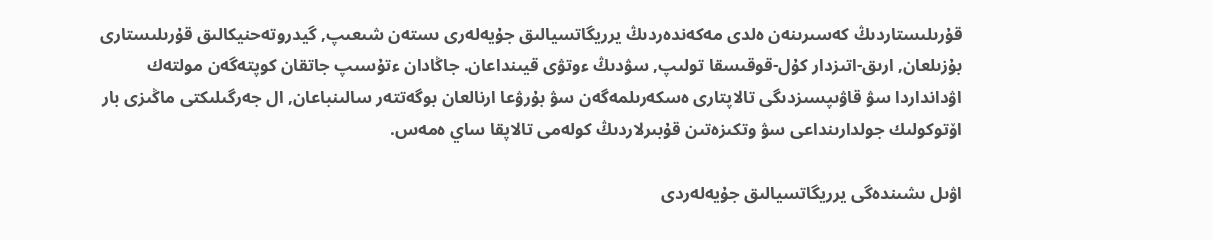قۇرىلىستاردىڭ كەسىرىنەن ەلدى مەكەندەردىڭ يرريگاتسيالىق جۇيەلەرى ىستەن شىعىپ, گيدروتەحنيكالىق قۇرىلىستارى بۇزىلعان, ارىق-اتىزدار كۇل-قوقىسقا تولىپ, سۋدىڭ ءوتۋى قيىنداعان. جاڭادان ءتۇسىپ جاتقان كوپتەگەن مولتەك اۋدانداردا سۋ قاۋىپسىزدىگى تالاپتارى ەسكەرىلمەگەن سۋ بۇرۋعا ارنالعان بوگەتتەر سالىنباعان, ال جەرگىلىكتى ماڭىزى بار اۆتوكولىك جولدارىنداعى سۋ وتكىزەتىن قۇبىرلاردىڭ كولەمى تالاپقا ساي ەمەس.

اۋىل ىشىندەگى يرريگاتسيالىق جۇيەلەردى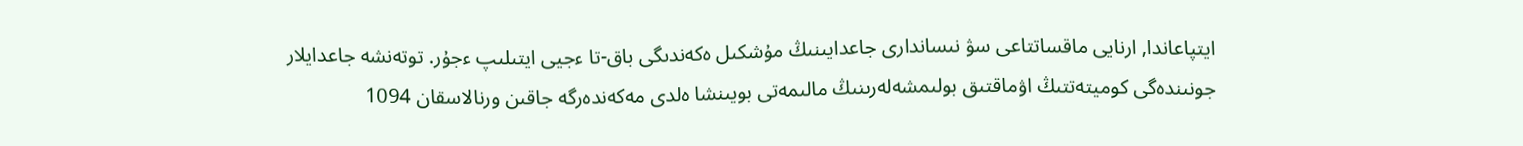ايتپاعاندا, ارنايى ماقساتتاعى سۋ نىساندارى جاعدايىنىڭ مۇشكىل ەكەندىگى باق-تا ءجيى ايتىلىپ ءجۇر. توتەنشە جاعدايلار جونىندەگى كوميتەتتىڭ اۋماقتىق بولىمشەلەرىنىڭ مالىمەتى بويىنشا ەلدى مەكەندەرگە جاقىن ورنالاسقان 1094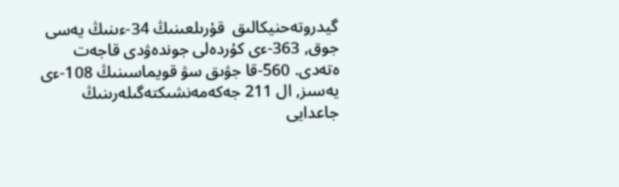گيدروتەحنيكالىق  قۇرىلعىنىڭ 34-ءىنىڭ يەسى جوق, 363-ءى كۇردەلى جوندەۋدى قاجەت ەتەدى. 560-قا جۋىق سۋ قويماسىنىڭ 108-ءى يەسىز, ال 211 جەكەمەنشىكتەگىلەرىنىڭ جاعدايى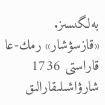بەلگىسىز. «قازسۋشار» رمك-عا قاراستى 1736 شارۋاشىلىقارالىق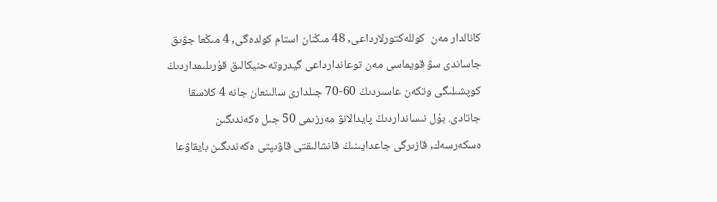كانالدار مەن  كوللەكتورلارداعى, 48 مىڭنان استام كولدەگى, 4 مىڭعا جۋىق جاساندى سۋ قويماسى مەن توعاندارداعى گيدروتەحنيكالىق قۇرىلىمداردىڭ كوپشىلىگى وتكەن عاسىردىڭ 60-70 جىلدارى سالىنعان جانە 4 كلاسقا جاتادى. بۇل نىسانداردىڭ پايدالانۋ مەرزىمى 50 جىل ەكەندىگىن ەسكەرسەك, قازىرگى جاعدايىنىڭ قانشالىقتى قاۋىپتى ەكەندىگىن بايقاۋعا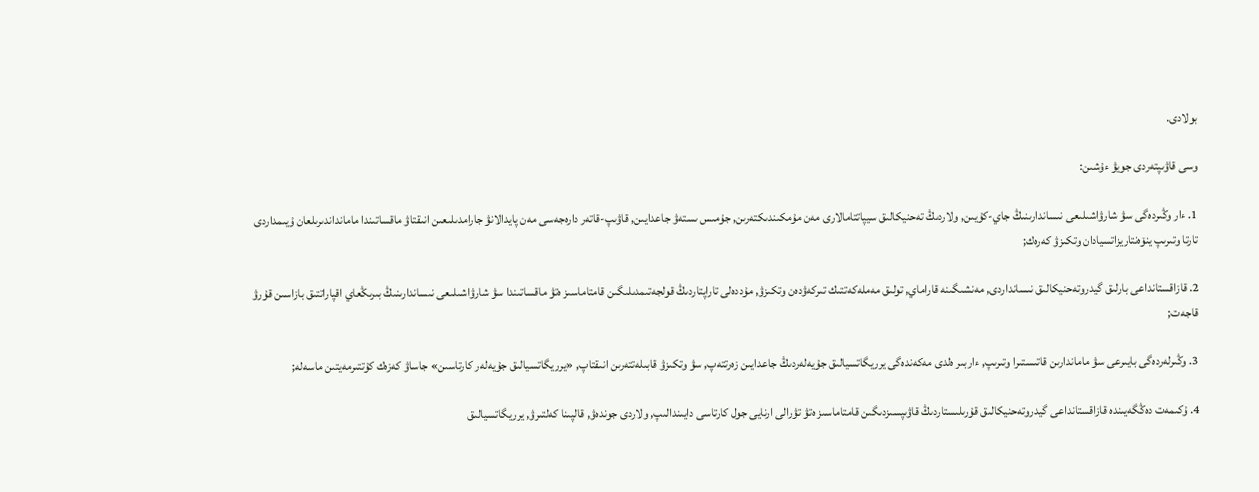بولادى.

وسى قاۋىپتەردى جويۋ ءۇشىن:

1. ءار وڭىردەگى سۋ شارۋاشىلىعى نىساندارىنىڭ جاي-كۇيىن, ولاردىڭ تەحنيكالىق سيپاتتامالارى مەن مۇمكىندىكتەرىن, جۇمىس ىستەۋ جاعدايىن, قاۋىپ-قاتەر دارەجەسى مەن پايدالانۋ جارامدىلىعىن انىقتاۋ ماقساتىندا مامانداندىرىلعان ۇيىمداردى تارتا وتىرىپ ينۆەنتاريزاتسيادان وتكىزۋ كەرەك;

2. قازاقستانداعى بارلىق گيدروتەحنيكالىق نىسانداردى, مەنشىگىنە قاراماي, تولىق مەملەكەتتىك تىركەۋدەن وتكىزۋ, مۇددەلى تاراپتاردىڭ قولجەتىمدىلىگىن قامتاماسىز ەتۋ ماقساتىندا سۋ شارۋاشىلىعى نىساندارىنىڭ بىرىڭعاي اقپاراتتىق بازاسىن قۇرۋ قاجەت;

3. وڭىرلەردەگى بايىرعى سۋ ماماندارىن قاتىستىرا وتىرىپ, ءاربىر ەلدى مەكەندەگى يرريگاتسيالىق جۇيەلەردىڭ جاعدايىن زەرتتەپ, سۋ وتكىزۋ قابىلەتتەرىن انىقتاپ, «يرريگاتسيالىق جۇيەلەر كارتاسىن» جاساۋ كەزەك كۇتتىرمەيتىن ماسەلە;

4. ۇكىمەت دەڭگەيىندە قازاقستانداعى گيدروتەحنيكالىق قۇرىلىستاردىڭ قاۋىپسىزدىگىن قامتاماسىز ەتۋ تۋرالى ارنايى جول كارتاسى دايىندالىپ, ولاردى جوندەۋ, قالپىنا كەلتىرۋ, يرريگاتسيالىق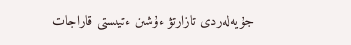جۇيەلەردى تازارتۋ ءۇشىن ءتيىستى قاراجات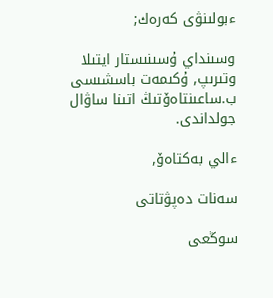ءبولىنۋى كەرەك;

وسىنداي ۇسىنىستار ايتىلا وتىرىپ, ۇكىمەت باسشىسى ب.ساعىنتاەۆتىڭ اتىنا ساۋال جولداندى.

ءالي بەكتاەۆ,

سەنات دەپۋتاتى

سوڭعى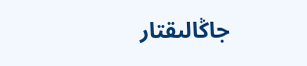جاڭالىقتار